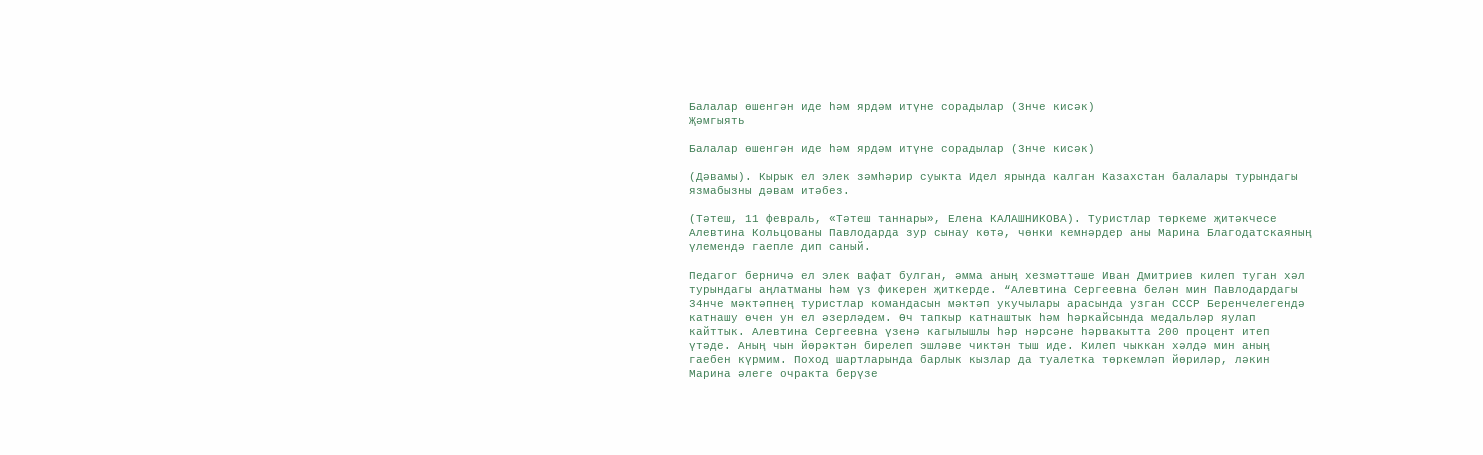Балалар өшенгән иде һәм ярдәм итүне сорадылар (3нче кисәк)
Җәмгыять

Балалар өшенгән иде һәм ярдәм итүне сорадылар (3нче кисәк)

(Дәвамы). Кырык ел элек зәмһәрир суыкта Идел ярында калган Казахстан балалары турындагы язмабызны дәвам итәбез.

(Тәтеш, 11 февраль, «Тәтеш таннары», Елена КАЛАШНИКОВА). Туристлар төркеме җитәкчесе Алевтина Кольцованы Павлодарда зур сынау көтә, чөнки кемнәрдер аны Марина Благодатскаяның үлемендә гаепле дип саный.

Педагог берничә ел элек вафат булган, әмма аның хезмәттәше Иван Дмитриев килеп туган хәл турындагы аңлатманы һәм үз фикерен җиткерде. “Алевтина Сергеевна белән мин Павлодардагы 34нче мәктәпнең туристлар командасын мәктәп укучылары арасында узган СССР Беренчелегендә катнашу өчен ун ел әзерләдем. Өч тапкыр катнаштык һәм һәркайсында медальләр яулап кайттык. Алевтина Сергеевна үзенә кагылышлы һәр нәрсәне һәрвакытта 200 процент итеп үтәде. Аның чын йөрәктән бирелеп эшләве чиктән тыш иде. Килеп чыккан хәлдә мин аның гаебен күрмим. Поход шартларында барлык кызлар да туалетка төркемләп йөриләр, ләкин Марина әлеге очракта берүзе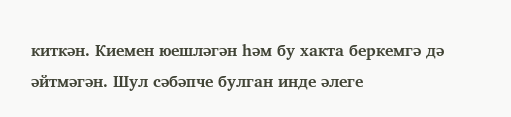киткән. Киемен юешләгән һәм бу хакта беркемгә дә әйтмәгән. Шул сәбәпче булган инде әлеге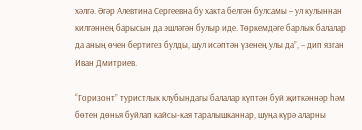хәлгә. Әгәр Алевтина Сергеевна бу хакта белгән булсамы – ул кулыннан килгәннең барысын да эшләгән булыр иде. Төркемдәге барлык балалар да аның өчен бертигез булды, шул исәптән үзенең улы да”, – дип язган Иван Дмитриев.

“Горизонт” туристлык клубындагы балалар күптән буй җиткәннәр һәм бөтен дөнья буйлап кайсы-кая таралышканнар, шуңа күрә аларны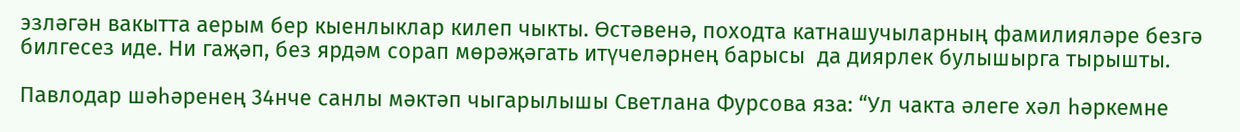эзләгән вакытта аерым бер кыенлыклар килеп чыкты. Өстәвенә, походта катнашучыларның фамилияләре безгә билгесез иде. Ни гаҗәп, без ярдәм сорап мөрәҗәгать итүчеләрнең барысы  да диярлек булышырга тырышты.

Павлодар шәһәренең 34нче санлы мәктәп чыгарылышы Светлана Фурсова яза: “Ул чакта әлеге хәл һәркемне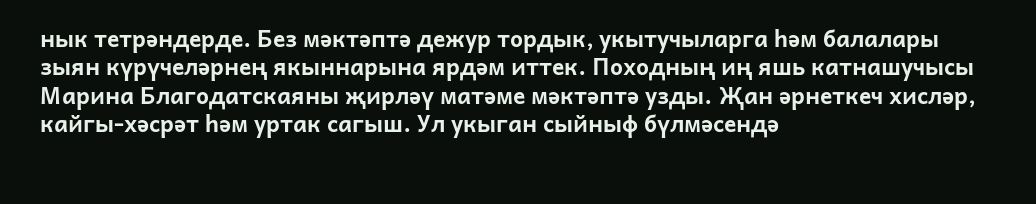нык тетрәндерде. Без мәктәптә дежур тордык, укытучыларга һәм балалары зыян күрүчеләрнең якыннарына ярдәм иттек. Походның иң яшь катнашучысы Марина Благодатскаяны җирләү матәме мәктәптә узды. Җан әрнеткеч хисләр, кайгы-хәсрәт һәм уртак сагыш. Ул укыган сыйныф бүлмәсендә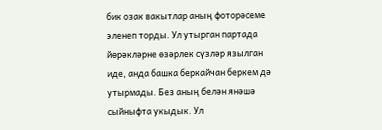бик озак вакытлар аның фоторәсеме эленеп торды. Ул утырган партада йөрәкләрне өзәрлек сүзләр язылган  иде, анда башка беркайчан беркем дә утырмады. Без аның белән янәшә сыйныфта укыдык. Ул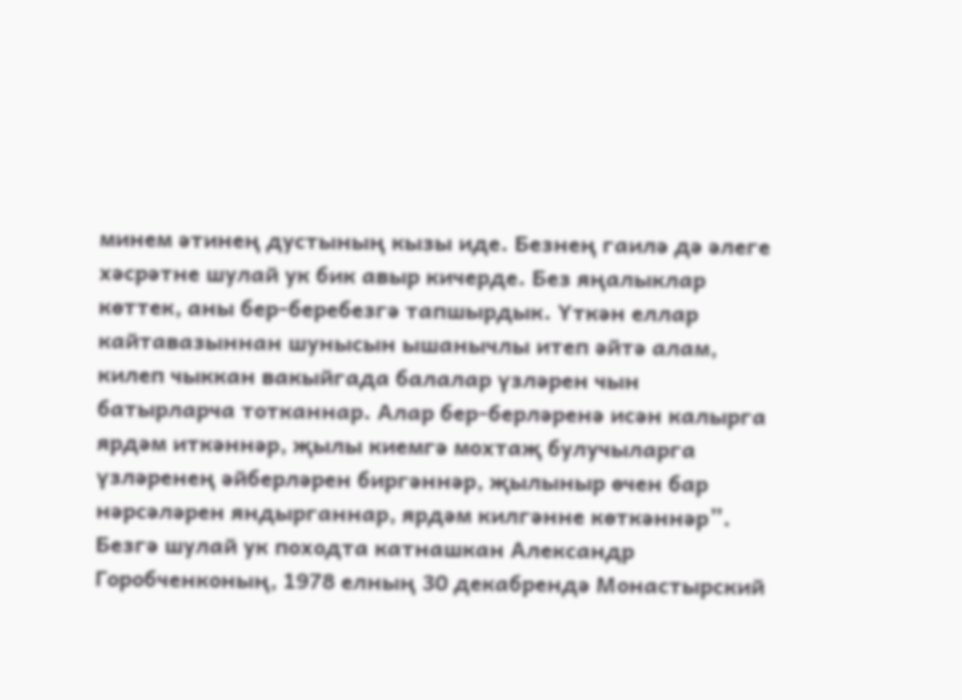минем әтинең дустының кызы иде. Безнең гаилә дә әлеге хәсрәтне шулай ук бик авыр кичерде. Без яңалыклар көттек, аны бер-беребезгә тапшырдык. Үткән еллар кайтавазыннан шунысын ышанычлы итеп әйтә алам, килеп чыккан вакыйгада балалар үзләрен чын батырларча тотканнар. Алар бер-берләренә исән калырга ярдәм иткәннәр, җылы киемгә мохтаҗ булучыларга үзләренең әйберләрен биргәннәр, җылыныр өчен бар нәрсәләрен яндырганнар, ярдәм килгәнне көткәннәр”.
Безгә шулай ук походта катнашкан Александр Горобченконың, 1978 елның 30 декабрендә Монастырский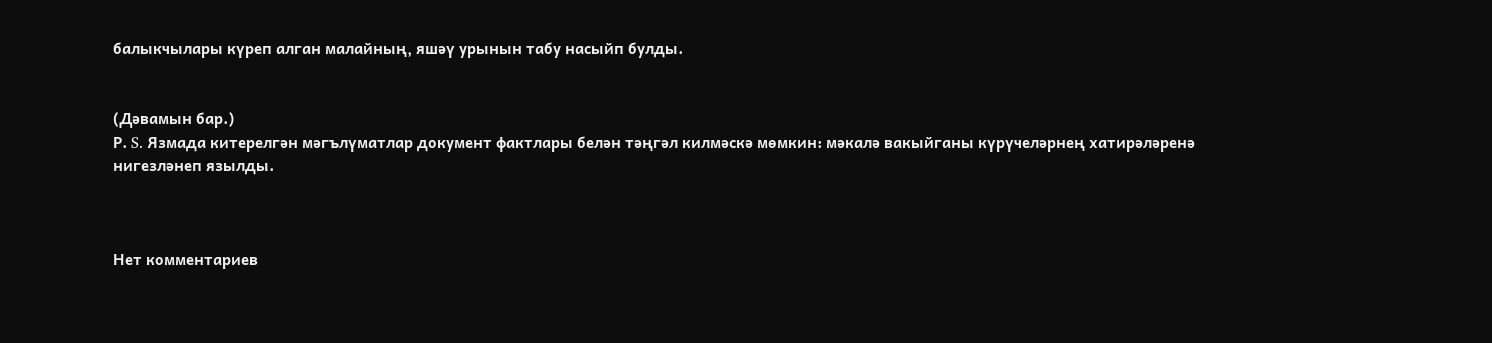балыкчылары күреп алган малайның, яшәү урынын табу насыйп булды.


(Дәвамын бар.)
Р. S. Язмада китерелгән мәгълүматлар документ фактлары белән тәңгәл килмәскә мөмкин: мәкалә вакыйганы күрүчеләрнең хатирәләренә нигезләнеп язылды.



Нет комментариев